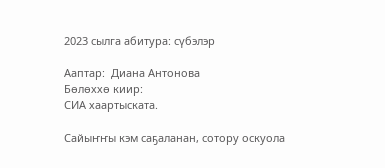2023 сылга абитура: сүбэлэр

Ааптар:  Диана Антонова
Бөлөххө киир:
СИА хаартыската.

Сайыҥҥы кэм саҕаланан, сотору оскуола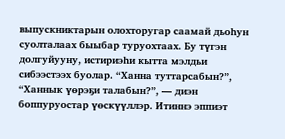выпускниктарын олохторугар саамай дьоһун суолталаах быыбар туруохтаах. Бу түгэн долгуйууну, истириэһи кытта мэлдьи сибээстээх буолар. “Ханна туттарсабын?”, “Ханнык үөрэҕи талабын?”, — диэн боппуруостар үөскүүллэр. Итиннэ эппиэт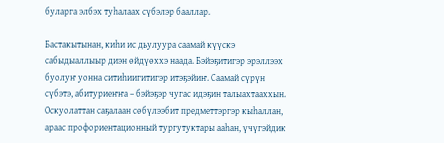буларга элбэх туһалаах сүбэлэр бааллар.

Бастакытынан, киһи ис дьулуура саамай күүскэ сабыдыаллыыр диэн өйдүөххэ наада. Бэйэҕитигэр эрэллээх буолуҥ уонна ситиһиигитигэр итэҕэйиҥ. Саамай сүрүн сүбэтэ, абитуриеҥҥа – бэйэҕэр чугас идэҕин талыахтааххын. Оскуолаттан саҕалаан сөбүлээбит предметтэргэр кыһаллан, араас профориентационный тургутуктары ааһан, үчүгэйдик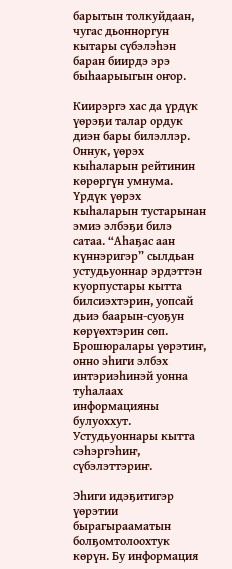барытын толкуйдаан, чугас дьонноргун кытары сүбэлэһэн баран биирдэ эрэ быһаарыыгын оҥор.

Киирэргэ хас да үрдүк үөрэҕи талар ордук диэн бары билэллэр. Оннук, үөрэх кыһаларын рейтинин көрөргүн умнума. Үрдүк үөрэх кыһаларын тустарынан эмиэ элбэҕи билэ сатаа. “Аһаҕас аан күннэригэр” сылдьан устудьуоннар эрдэттэн куорпустары кытта билсиэхтэрин, уопсай дьиэ баарын-суоҕун көрүөхтэрин сөп. Брошюралары үөрэтиҥ, онно эһиги элбэх интэриэһинэй уонна туһалаах информацияны булуоххут. Устудьуоннары кытта сэһэргэһиҥ, сүбэлэттэриҥ.

Эһиги идэҕитигэр үөрэтии бырагырааматын болҕомтолоохтук көрүн. Бу информация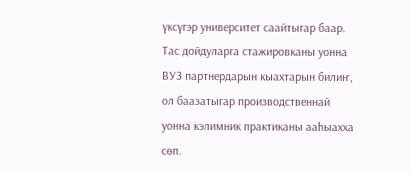үксүгэр университет саайтыгар баар. Тас дойдуларга стажировканы уонна ВУЗ партнердарын кыахтарын билиҥ, ол баазатыгар производственнай уонна кэлимник практиканы ааһыахха сөп.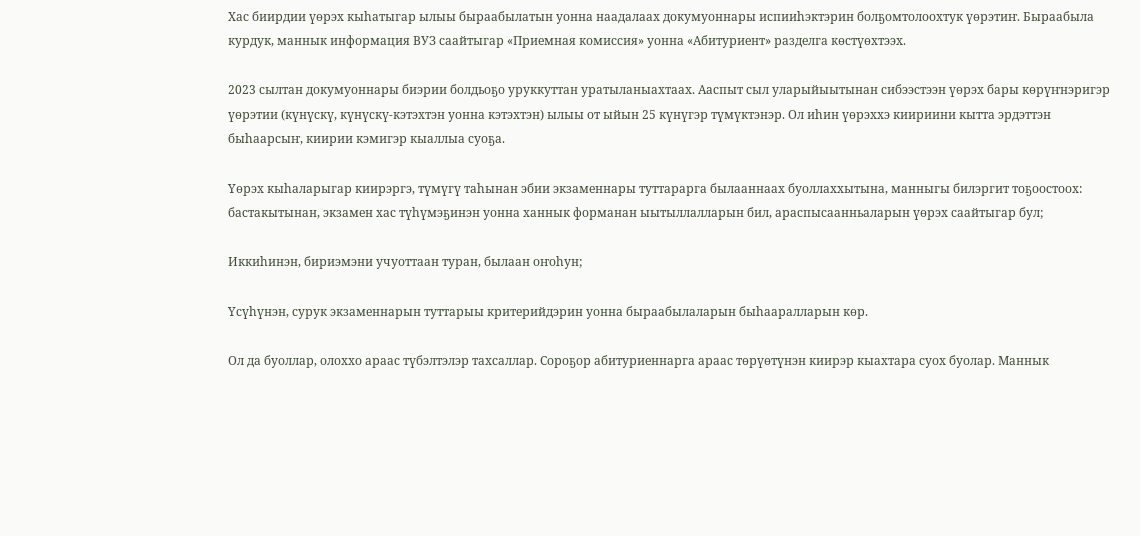Хас биирдии үөрэх кыһатыгар ылыы быраабылатын уонна наадалаах докумуоннары испииһэктэрин болҕомтолоохтук үөрэтиҥ. Быраабыла курдук, маннык информация ВУЗ саайтыгар «Приемная комиссия» уонна «Абитуриент» разделга көстүөхтээх.

2023 сылтан докумуоннары биэрии болдьоҕо уруккуттан уратыланыахтаах. Ааспыт сыл уларыйыытынан сибээстээн үөрэх бары көрүҥнэригэр үөрэтии (күнүскү, күнүскү-кэтэхтэн уонна кэтэхтэн) ылыы от ыйын 25 күнүгэр түмүктэнэр. Ол иһин үөрэххэ киириини кытта эрдэттэн быһаарсыҥ, киирии кэмигэр кыаллыа суоҕа.

Үөрэх кыһаларыгар киирэргэ, түмүгү таһынан эбии экзаменнары туттарарга былааннаах буоллаххытына, манныгы билэргит тоҕоостоох: бастакытынан, экзамен хас түһүмэҕинэн уонна ханнык форманан ыытыллалларын бил, араспысаанньаларын үөрэх саайтыгар бул;

Иккиһинэн, бириэмэни учуоттаан туран, былаан оҥоһун;

Үсүһүнэн, сурук экзаменнарын туттарыы критерийдэрин уонна быраабылаларын быһааралларын көр.

Ол да буоллар, олоххо араас түбэлтэлэр тахсаллар. Сороҕор абитуриеннарга араас төрүөтүнэн киирэр кыахтара суох буолар. Маннык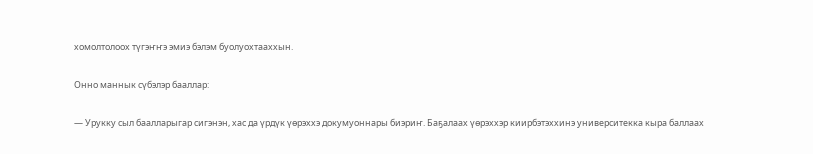хомолтолоох түгэҥҥэ эмиэ бэлэм буолуохтааххын.

Онно маннык сүбэлэр бааллар:

— Урукку сыл баалларыгар сигэнэн, хас да үрдүк үөрэххэ докумуоннары биэриҥ. Баҕалаах үөрэххэр киирбэтэххинэ университекка кыра баллаах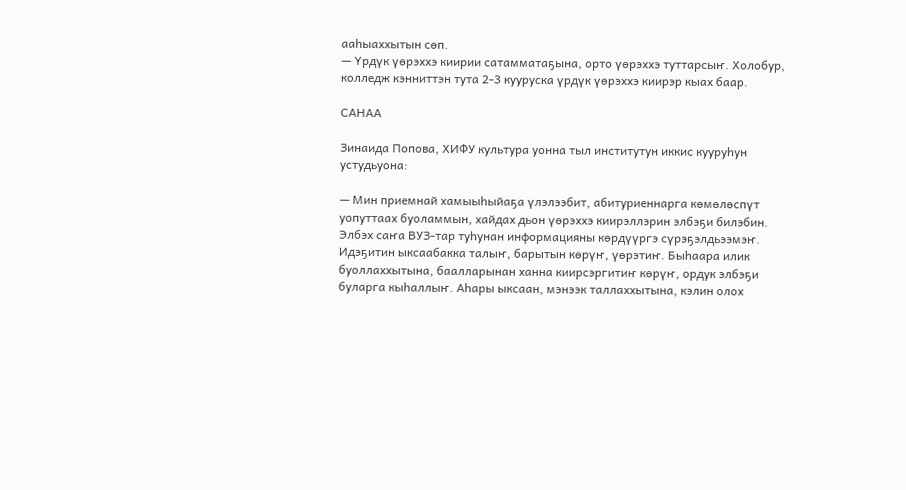ааһыаххытын сөп.
— Үрдүк үөрэххэ киирии сатамматаҕына, орто үөрэххэ туттарсыҥ. Холобур, колледж кэнниттэн тута 2-3 кууруска үрдүк үөрэххэ киирэр кыах баар.

САНАА

Зинаида Попова, ХИФУ культура уонна тыл институтун иккис кууруһун устудьуона:

— Мин приемнай хамыыһыйаҕа үлэлээбит, абитуриеннарга көмөлөспүт уопуттаах буоламмын, хайдах дьон үөрэххэ киирэллэрин элбэҕи билэбин. Элбэх саҥа ВУЗ-тар туһунан информацияны көрдүүргэ сүрэҕэлдьээмэҥ. Идэҕитин ыксаабакка талыҥ, барытын көрүҥ, үөрэтиҥ. Быһаара илик буоллаххытына, баалларынан ханна киирсэргитиҥ көрүҥ, ордук элбэҕи буларга кыһаллыҥ. Аһары ыксаан, мэнээк таллаххытына, кэлин олох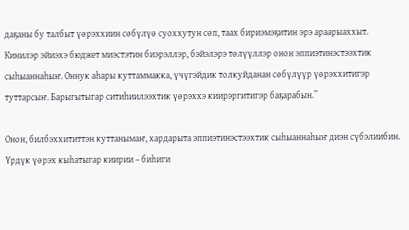даҕаны бу талбыт үөрэххиин сөбүлүө суоххутун сөп, таах бириэмэҕитин эрэ араарыаххыт. Кинилэр эйиэхэ бюджет миэстэтин биэрэллэр, бэйэлэрэ төлүүллэр онон эппиэтинэстээхтик сыһыаннаһыҥ. Оннук аһары куттаммакка, үчүгэйдик толкуйданан сөбүлүүр үөрэххитигэр туттарсыҥ. Барыгытыгар ситиһиилээхтик үөрэххэ киирэргитигэр баҕарабын.”

Онон, билбэххититтэн куттанымаҥ, хардарыта эппиэтинэстээхтик сыһыаннаһыҥ диэн сүбэлиибин. Үрдүк үөрэх кыһатыгар киирии – биһиги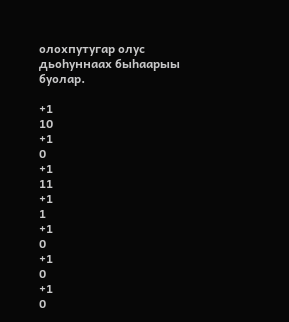олохпутугар олус дьоһуннаах быһаарыы буолар.

+1
10
+1
0
+1
11
+1
1
+1
0
+1
0
+1
0